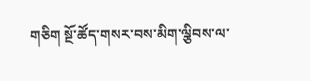གཅིག སྔོ་ཚོད་གསར་བས་མིག་ལྕིབས་ལ་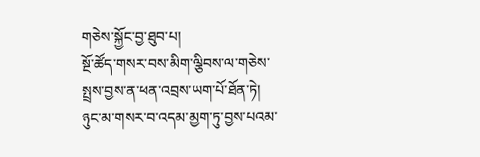གཅེས་སྐྱོང་བྱ་ཐུབ་པ།
སྔོ་ཚོད་གསར་བས་མིག་ལྕིབས་ལ་གཅེས་སྤྲས་བྱས་ན་ཕན་འབྲས་ཡག་པོ་ཐོན་ཏེ། ཉུང་མ་གསར་བ་འདམ་མྱག་ཏུ་བྱས་པའམ་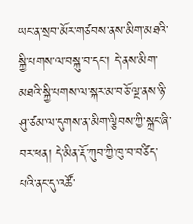ཡང་ན་སྲབ་མོར་གཙབས་ནས་མིག་མཐའི་སྐྱི་པགས་ལ་བསྐུ་བ་དང་། དེ་ནས་མིག་མཐའི་སྐྱི་པགས་ལ་སྐར་མ་བཅོ་ལྔ་ནས་ཉི་ཤུ་ཙམ་ལ་དུགས་ན་མིག་ལྕིབས་ཀྱི་སྐྲང་ཞི་བར་ཕན། དེ་མིན་རྡོ་ཀུབ་ཀྱི་ཁུ་བ་བཙིད་པའི་ནང་དུ་འཚོ་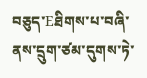བཅུད་Eཐིགས་པ་བཞི་ནས་དྲུག་ཙམ་དུགས་ཏེ་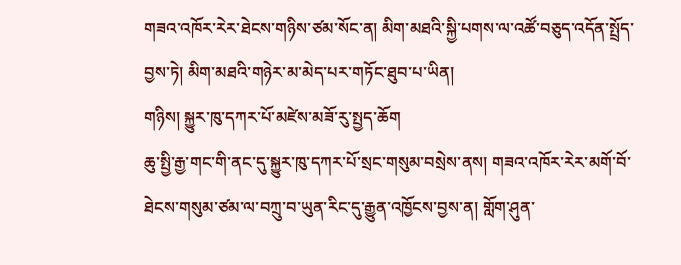གཟའ་འཁོར་རེར་ཐེངས་གཉིས་ཙམ་སོང་ན། མིག་མཐའི་སྐྱི་པགས་ལ་འཚོ་བཅུད་འདོན་སྤྲོད་བྱས་ཏེ། མིག་མཐའི་གཉེར་མ་མེད་པར་གཏོང་ཐུབ་པ་ཡིན།
གཉིས། སྐྱུར་ཁུ་དཀར་པོ་མཛེས་མཟོ་རུ་སྤྱད་ཆོག
ཆུ་སྤྱི་རྒྱ་གང་གི་ནང་དུ་སྐྱུར་ཁུ་དཀར་པོ་སྲང་གསུམ་བསྲེས་ནས། གཟའ་འཁོར་རེར་མགོ་བོ་ཐེངས་གསུམ་ཙམ་ལ་བཀྲུ་བ་ཡུན་རིང་དུ་རྒྱུན་འཁྱོངས་བྱས་ན། གློག་ཤུན་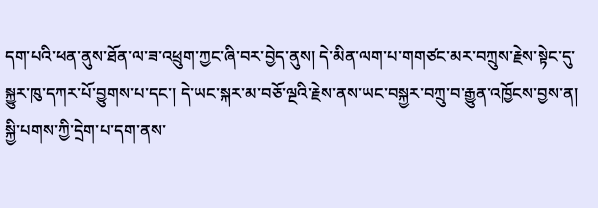དག་པའི་ཕན་ནུས་ཐོན་ལ་ཟ་འཕྲུག་ཀྱང་ཞི་བར་བྱེད་ནུས། དེ་མིན་ལག་པ་གགཙང་མར་བཀྲུས་རྗེས་སྟེང་དུ་སྐྱུར་ཁུ་དཀར་པོ་བྱུགས་པ་དང་། དེ་ཡང་སྐར་མ་བཅོ་ལྔའི་རྗེས་ནས་ཡང་བསྐྱར་བཀྲུ་བ་རྒྱུན་འཁྱོངས་བྱས་ན། སྐྱི་པགས་ཀྱི་དྲེག་པ་དག་ནས་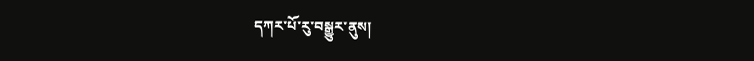དཀར་པོ་རུ་བསྒྱུར་ནུས།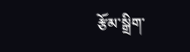རྩོམ་སྒྲིག་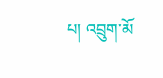པ། འབྲུག་མོ